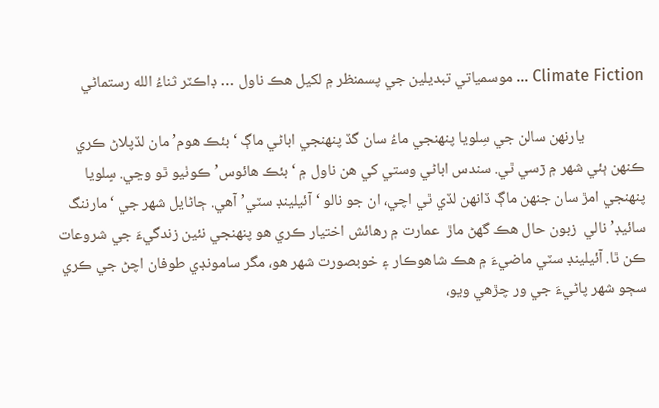Climate Fiction … موسمياتي تبديلين جي پسمنظر ۾ لکيل ھڪ ناول … ڊاڪٽر ثناءُ الله رستماڻي

                 يارنهن سالن جي سِلويا پنهنجي ماءُ سان گڏ پنھنجي اباڻي ماڳ ‘بئڪ ھوم’ مان لڏپلاڻ ڪري ڪنهن ٻئي شھر ۾ رٓسي ٿي. سندس اباڻي وستي کي ھن ناول ۾ ‘بئڪ ھائوس’ ڪوٺيو ٿو وڃي. سٍلويا پنهنجي امڙ سان جنھن ماڳ ڏانهن لڏي ٿي اچي، ان جو نالو ‘آئيلينڊ سٽي’ آھي. ڄاڻايل شھر جي ‘مارننگ سائيڊ’ نالي  زبون حال ھڪ گھڻ ماڙ  عمارت ۾ رھائش اختيار ڪري ھو پنھنجي نئين زندگيءَ جي شروعات ڪن ٿا. آئيلينڊ سٽي ماضيءَ ۾ ھڪ شاھوڪار ۽ خوبصورت شھر ھو، مگر سامونڊي طوفان اچڻ جي ڪري سڄو شھر پاڻيءَ جي ور چڙهي ويو،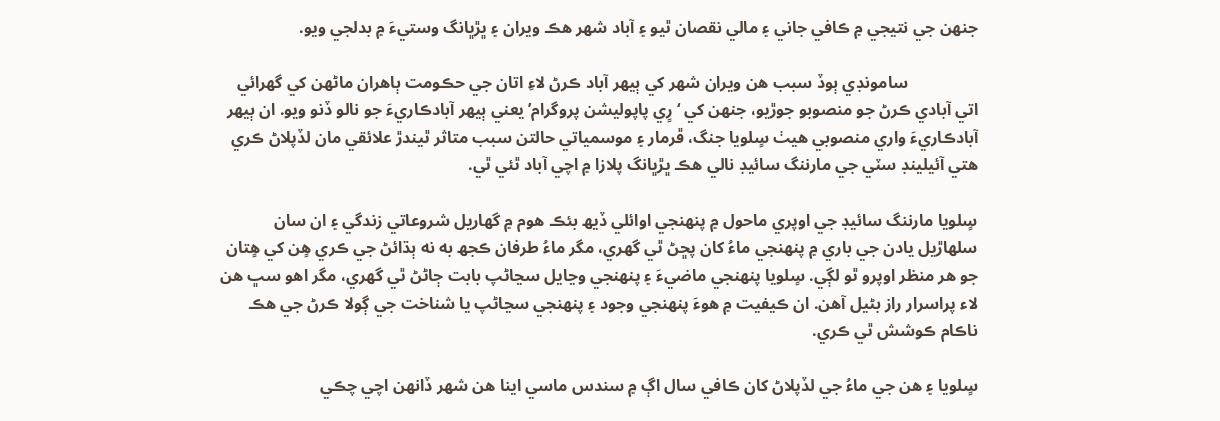جنهن جي نتيجي ۾ ڪافي جاني ۽ مالي نقصان ٿيو ۽ آباد شھر ھڪ ويران ۽ ڀڙڀانگ وستيءَ ۾ بدلجي ويو.

                 سامونڊي ٻوڏ سبب ھن ويران شھر کي ٻيهر آباد ڪرڻ لاءِ اتان جي حڪومت ٻاھران ماڻهن کي گھرائي اتي آبادي ڪرڻ جو منصوبو جوڙيو، جنهن کي ‘رٍي پاپوليشن پروگرام’ يعني ٻيھر آبادڪاريءَ جو نالو ڏنو ويو. ان ٻيھر آبادڪاريءَ واري منصوبي ھيٺ سٍلويا جنگ، ڦرمار ۽ موسمياتي حالتن سبب متاثر ٿيندڙ علائقي مان لڏپلاڻ ڪري ھتي آئيلينڊ سٽي جي مارننگ سائيڊ نالي ھڪ ڀڙڀانگ پلازا ۾ اچي آباد ٿئي ٿي.

سٍلويا مارننگ سائيڊ جي اوپري ماحول ۾ پنھنجي اوائلي ڏيھ بئڪ ھوم ۾ گھاريل شروعاتي زندگي ۽ ان سان سلهاڙيل يادن جي باري ۾ پنھنجي ماءُ کان پڇڻ ٿي گھري، مگر ماءُ طرفان ڪجھ به نه ٻڌائڻ جي ڪري ھٍن کي ھٍتان جو ھر منظر اوپرو ٿو لڳي. سٍلويا پنھنجي ماضيءَ ۽ پنھنجي وڃايل سڃاڻپ بابت ڄاڻڻ ٿي گھري، مگر اھو سڀ ھن لاء پراسرار راز بڻيل آهن. ان ڪيفيت ۾ ھوءَ پنھنجي وجود ۽ پنھنجي سڃاڻپ يا شناخت جي ڳولا ڪرڻ جي ھڪ ناڪام ڪوشش ٿي ڪري.

سٍلويا ۽ ھن جي ماءُ جي لڏپلاڻ کان ڪافي سال اڳ ۾ سندس ماسي اينا ھن شھر ڏانھن اچي چڪي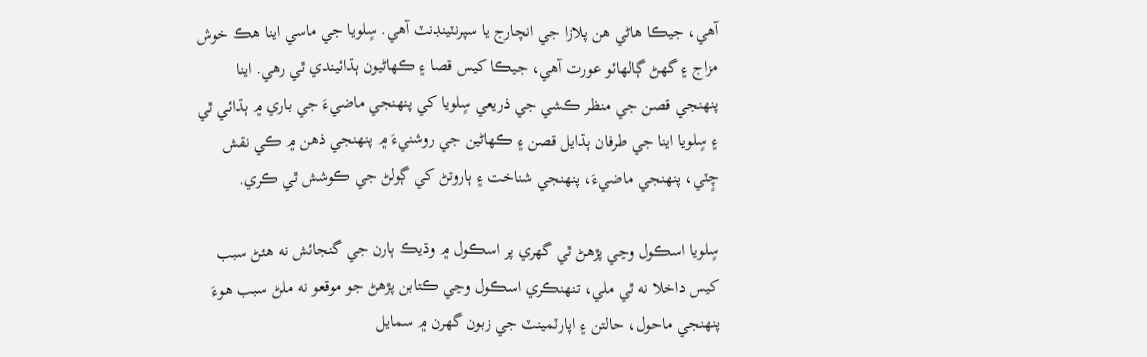آهي، جيڪا ھاڻي ھن پلازا جي انچارج يا سپرنٽينڊنٽ آھي. سٍلويا جي ماسي اينا ھڪ خوش مزاج ۽ گھڻ ڳالھائو عورت آھي، جيڪا کيس قصا ۽ ڪهاڻيون ٻڌائيندي ٿي رھي. اينا پنھنجي قصن جي منظر ڪشي جي ذريعي سٍلويا کي پنھنجي ماضيءَ جي باري ۾ ٻڌائي ٿي ۽ سٍلويا اينا جي طرفان ٻڌايل قصن ۽ ڪھاڻين جي روشنيءَ ۾ پنھنجي ذھن ۾ ڪي نقش چٍٽي، پنھنجي ماضيءَ، پنھنجي شناخت ۽ ٻاروتڻ کي ڳولڻ جي ڪوشش ٿي ڪري.

سٍلويا اسڪول وڃي پڙھڻ ٿي گھري پر اسڪول ۾ وڌيڪ ٻارن جي گنجائش نه ھئڻ سبب کيس داخلا نه ٿي ملي، تنھنڪري اسڪول وڃي ڪتابن پڙهڻ جو موقعو نه ملڻ سبب ھوءَ پنھنجي ماحول، حالتن ۽ اپارٽمينٽ جي زبون گھرن ۾ سمايل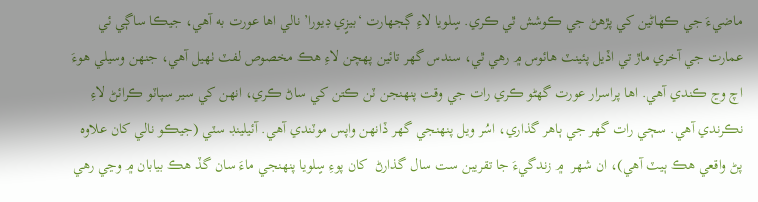ماضيءَ جي ڪھاڻين کي پڙھڻ جي ڪوشش ٿي ڪري. سٍلويا لاءِ ڳجهارت ‘بيزٍي ڊيورا’ نالي اھا عورت به آھي، جيڪا ساڳي ئي عمارت جي آخري ماڙ تي اڏيل پئينٽ ھائوس ۾ رھي ٿي، سندس گھر تائين پھچن لاءِ ھڪ مخصوص لفٽ ٺھيل آھي، جنهن وسيلي ھوءَ اچ وڃ ڪندي آهي. اھا پراسرار عورت گھڻو ڪري رات جي وقت پنھنجن ٽن ڪتن کي ساڻ ڪري، انھن کي سير سپاٽو ڪرائڻ لاءِ نڪرندي آهي. سڄي رات گھر جي ٻاھر گذاري، اسُر ويل پنھنجي گھر ڏانهن واپس موٽندي آھي. آئيلينڊ سٽي (جيڪو نالي کان علاوہ پڻ واقعي ھڪ ٻيٽ آهي)، ان شھر  ۾ زندگيءَ جا تقريبن ست سال گذارڻ  کان پوءِ سٍلويا پنھنجي ماءَ سان گڏ ھڪ بيابان ۾ وڃي رھي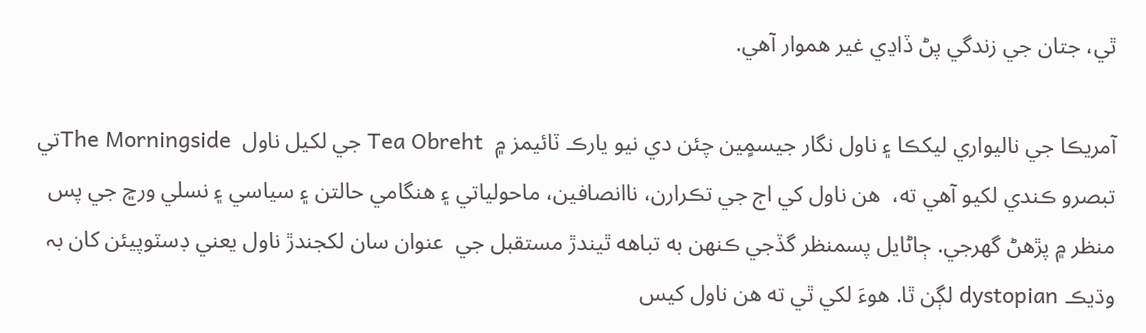ٿي، جتان جي زندگي پڻ ڏاڍي غير هموار آهي.

آمريڪا جي ناليواري ليکڪا ۽ ناول نگار جيسمٍين چئن دي نيو يارڪ ٽائيمز ۾  Tea Obreht جي لکيل ناول  The Morningsideتي تبصرو ڪندي لکيو آهي ته،  ھن ناول کي اڄ جي تڪرارن، ناانصافين، ماحولياتي ۽ هنگامي حالتن ۽ سياسي ۽ نسلي ورڇ جي پس منظر ۾ پڙهڻ گھرجي. ڄاڻايل پسمنظر گڏجي ڪنهن به تباهه ٿيندڙ مستقبل جي  عنوان سان لکجندڙ ناول يعني ڊسٽوپيئن کان بہ وڌيڪ dystopian لڳن ٿا. ھوءَ لکي ٿي ته هن ناول کيس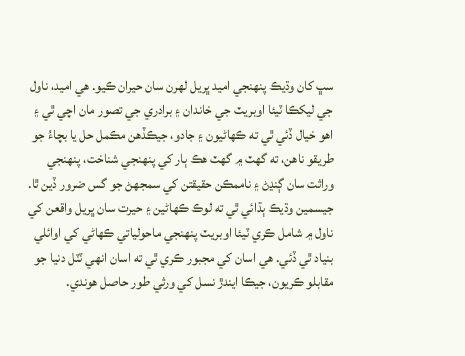سڀ کان وڌيڪ پنهنجي اميد ڀريل لھرن سان حيران ڪيو. هي اميد، ناول جي ليکڪا ٽيئا اوبريٽ جي خاندان ۽ برادري جي تصور مان اچي ٿي ۽ اهو خيال ڏئي ٿي ته ڪهاڻيون ۽ جادو، جيڪڏهن مڪمل حل يا بچاءُ جو طريقو ناھن، ته گهٽ ۾ گهٽ هڪ ٻار کي پنهنجي شناخت، پنھنجي وراثت سان ڳنڍڻ ۽ ناممڪن حقيقتن کي سمجهڻ جو گس ضرور ڏين ٿا. جيسمين وڌيڪ ٻڌائي ٿي ته لوڪ ڪهاڻين ۽ حيرت سان ڀريل واقعن کي ناول ۾ شامل ڪري ٽيئا اوبريٽ پنهنجي ماحولياتي ڪھاڻي کي اوائلي بنياد ٿي ڏئي. هي اسان کي مجبور ڪري ٿي ته اسان انهي ٽٽل دنيا جو مقابلو ڪريون، جيڪا ايندڙ نسل کي ورثي طور حاصل ھوندي.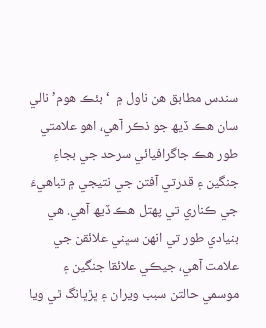سندس مطابق ھن ناول ۾  ‘بئڪ ھوم’ نالي سان ھڪ ڏيھ جو ذڪر آهي، اھو علامتي طور ھڪ جاگرافيائي سرحد جي بجاءِ جنگين ۽ قدرتي آفتن جي نتيجي ۾ تباهيءَ جي ڪناري تي پهتل ھڪ ڏيھ آھي. ھي بنيادي طور تي انھن سڀني علائقن جي علامت آھي، جيڪي علائقا جنگين ۽ موسمي حالتن سبب ويران ۽ ڀڙڀانگ ٿي ويا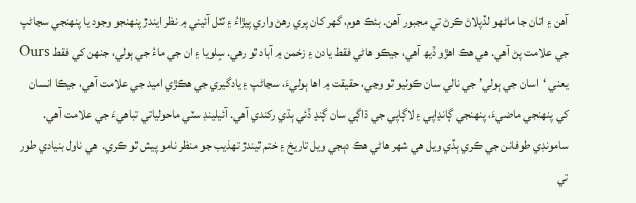آھن ۽ اتان جا ماڻهو لڏپلاڻ ڪرڻ تي مجبور آهن. بئڪ ھوم، گھر کان پري رھڻ واري پيڙاءُ ۽ ٽٽل آئيني ۾ نظر ايندڙ پنھنجو وجود يا پنھنجي سڃاڻپ جي علامت پڻ آھي. ھي ھڪ اھڙو ڏيھ آھي، جيڪو ھاڻي فقط يادن ۽ زخمن ۾ آباد ٿو رھي. سٍلويا ۽ ان جي ماءُ جي ٻولي، جنھن کي فقط Ours يعني ‘اسان جي ٻولي’ جي نالي سان ڪوٺيو ٿو وڃي، حقيقت ۾ اھا ٻوليءَ، سڃاڻپ ۽ يادگيري جي ھڪڙي اميد جي علامت آهي، جيڪا انسان کي پنھنجي ماضيءَ، پنھنجي ڳانڍاپي ۽ لاڳاپي جي ڌاڳي سان ڳنڍ ڏئي ٻڌي رکندي آهي. آئيلينڊ سٽي ماحولياتي تباهيءَ جي علامت آھي. سامونڊي طوفانن جي ڪري ٻڏي ويل ھي شھر ھاڻي ھڪ دٻجي ويل تاريخ ۽ ختم ٿيندڙ تھذيب جو منظر نامو پيش ٿو ڪري.  ھي ناول بنيادي طور تي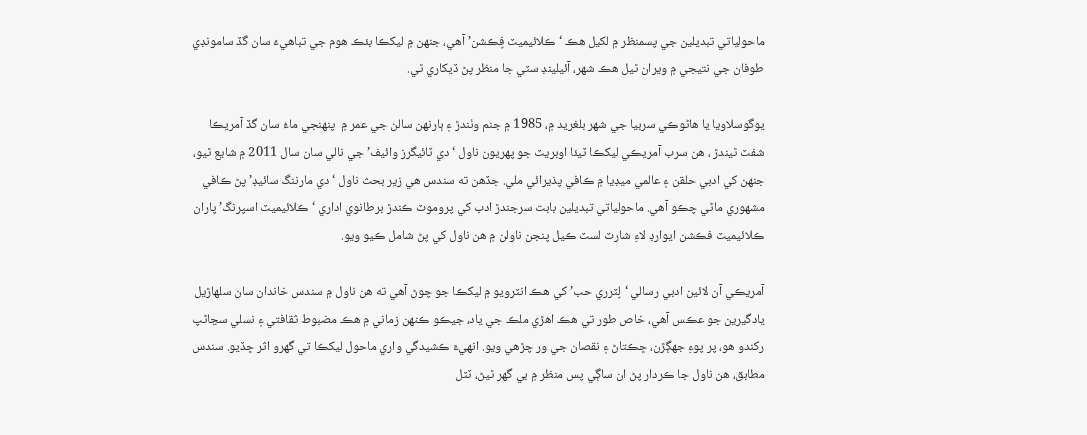ماحولياتي تبديلين جي پسمنظر ۾ لکيل ھڪ ‘ڪلائيميٽ فٍڪشن’ آهي، جنهن ۾ ليکڪا بئڪ ھوم جي تباهيءَ سان گڏ سامونڊي طوفان جي نتيجي ۾ ويران ٿيل ھڪ شھر، آئيلينڊ سٽي جا منظر پڻ ڏيکاري ٿي.

يوگوسلاويا يا ھاڻوڪي سربيا جي شھر بلغريد ۾، 1985 ۾ جنم وٺندڙ ۽ ٻارنهن سالن جي عمر ۾  پنھنجي ماءُ سان گڏ آمريڪا شفٽ ٿيندڙ ، ھن سرب آمريڪي ليکڪا ٽيئا اوبريٽ جو پھريون ناول ‘دي ٽائيگرز وائيف’ جي نالي سان سال 2011 ۾ شايع ٿيو، جنھن کي ادبي حلقن ۽ عالمي ميڊيا ۾ ڪافي پذيرائي ملي. جڏهن ته سندس ھي زير بحث ناول ‘دي مارننگ سائيڊ’ پڻ ڪافي مشھوري ماڻي چڪو آهي. ماحولياتي تبديلين بابت سرجندڙ ادب کي پروموٽ ڪندڙ برطانوي اداري ‘ڪلائيميٽ اسپرنگ’ پاران ڪلائيميٽ فڪشن ايوارڊ لاءِ شارٽ لسٽ ڪيل پنجن ناولن ۾ ھن ناول کي پڻ شامل ڪيو ويو.

آمريڪي آن لائين ادبي رسالي ‘لٍٽرري حب’ کي ھڪ انٽرويو ۾ ليکڪا جو چوڻ آهي ته ھن ناول ۾ سندس خاندان سان سلهاڙيل يادگيرين جو عڪس آهي، خاص طور تي ھڪ اھڙي ملڪ جي ياد، جيڪو ڪنهن زماني ۾ ھڪ مضبوط ثقافتي ۽ نسلي سڃاڻپ رکندو هو، پر پوءِ جھڳڙن، ڇڪتاڻ ۽ نقصان جي ور چڙهي ويو. انھيءَ ڪشيدگي واري ماحول ليکڪا تي گھرو اثر ڇڏيو. سندس مطابق، ھن ناول جا ڪردار پڻ ان ساڳي پس منظر ۾ بي گھر ٿيڻ، ٽٽل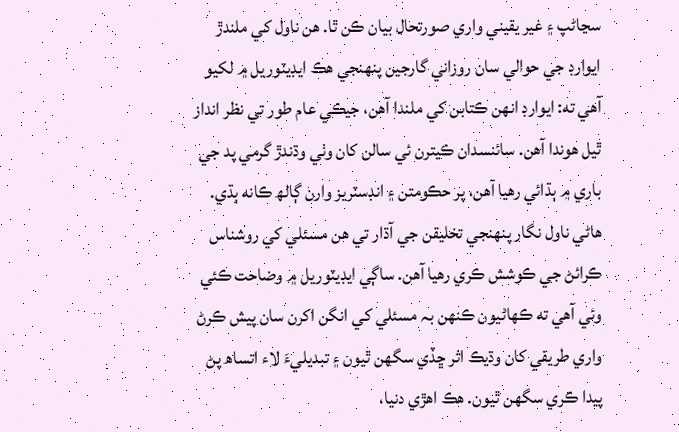سڃاڻپ ۽ غير يقيني واري صورتحال بيان ڪن ٿا. ھن ناول کي ملندڙ ايوارڊ جي حوالي سان روزاني گارجين پنھنجي ھڪ ايڊيٽوريل ۾ لکيو آهي ته: ايوارڊ انھن ڪتابن کي ملندا آهن، جيڪي عام طور تي نظر انداز ٿيل ھوندا آھن. سائنسدان ڪيترن ئي سالن کان وٺي وڌندڙ گرمي پد جي باري ۾ ٻڌائي رھيا آھن، پر حڪومتن ۽ انڊسٽريز وارن ڳالھ ڪانه ٻڌي. ھاڻي ناول نگار پنھنجي تخليقن جي آڌار تي ھن مسئلي کي روشناس ڪرائڻ جي ڪوشش ڪري رھيا آھن. ساڳي ايڊيٽوريل ۾ وضاحت ڪئي وئي آهي ته ڪھاڻيون ڪنھن بہ مسئلي کي انگن اکرن سان پيش ڪرڻ واري طريقي کان وڌيڪ اثر ڇڏي سگهن ٿيون ۽ تبديليءَ لاء اتساھ پڻ پيدا ڪري سگھن ٿيون. ھڪ اھڙي دنيا،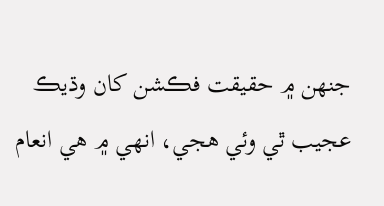جنھن ۾ حقيقت فڪشن کان وڌيڪ عجيب ٿي وئي ھجي، انھي ۾ ھي انعام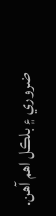ضروري ۽ بلڪل اھم آھن.